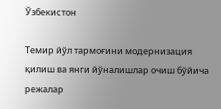Ўзбекистон

Темир йўл тармоғини модернизация қилиш ва янги йўналишлар очиш бўйича режалар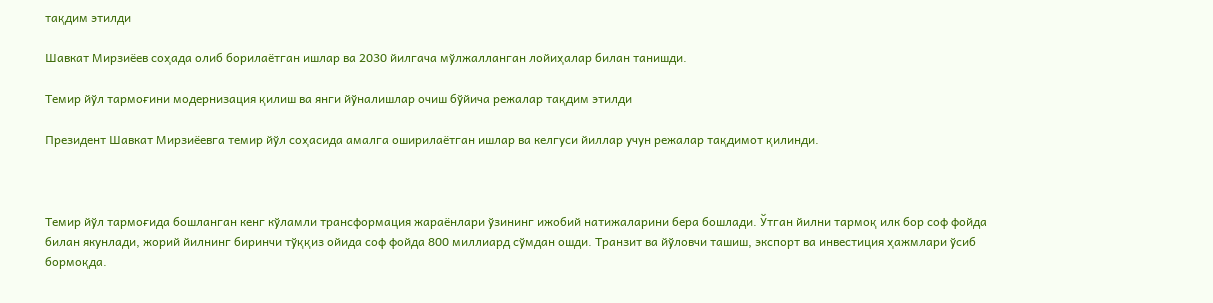тақдим этилди

Шавкат Мирзиёев соҳада олиб борилаётган ишлар ва 2030 йилгача мўлжалланган лойиҳалар билан танишди.

Темир йўл тармоғини модернизация қилиш ва янги йўналишлар очиш бўйича режалар тақдим этилди

Президент Шавкат Мирзиёевга темир йўл соҳасида амалга оширилаётган ишлар ва келгуси йиллар учун режалар тақдимот қилинди.



Темир йўл тармоғида бошланган кенг кўламли трансформация жараёнлари ўзининг ижобий натижаларини бера бошлади. Ўтган йилни тармоқ илк бор соф фойда билан якунлади, жорий йилнинг биринчи тўққиз ойида соф фойда 800 миллиард сўмдан ошди. Транзит ва йўловчи ташиш, экспорт ва инвестиция ҳажмлари ўсиб бормоқда.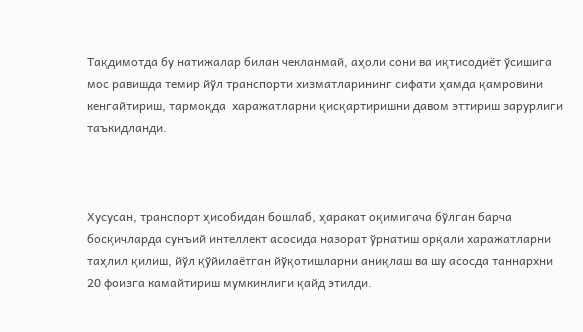Тақдимотда бу натижалар билан чекланмай, аҳоли сони ва иқтисодиёт ўсишига мос равишда темир йўл транспорти хизматларининг сифати ҳамда қамровини кенгайтириш, тармоқда  харажатларни қисқартиришни давом эттириш зарурлиги таъкидланди.



Хусусан, транспорт ҳисобидан бошлаб, ҳаракат оқимигача бўлган барча босқичларда сунъий интеллект асосида назорат ўрнатиш орқали харажатларни таҳлил қилиш, йўл қўйилаётган йўқотишларни аниқлаш ва шу асосда таннархни 20 фоизга камайтириш мумкинлиги қайд этилди.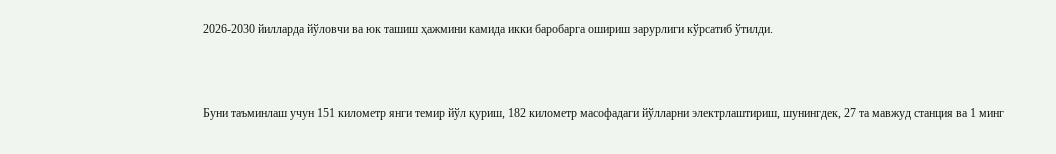2026-2030 йилларда йўловчи ва юк ташиш ҳажмини камида икки баробарга ошириш зарурлиги кўрсатиб ўтилди.



Буни таъминлаш учун 151 километр янги темир йўл қуриш, 182 километр масофадаги йўлларни электрлаштириш, шунингдек, 27 та мавжуд станция ва 1 минг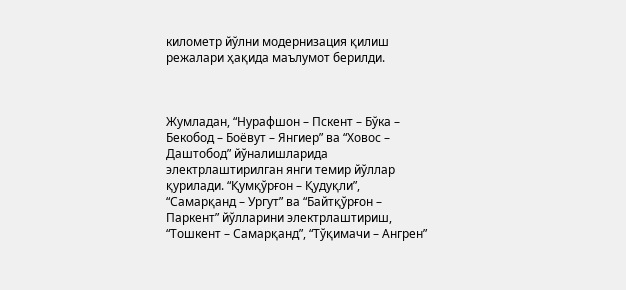километр йўлни модернизация қилиш режалари ҳақида маълумот берилди.



Жумладан, “Нурафшон – Пскент – Бўка – Бекобод – Боёвут – Янгиер” ва “Ховос – Даштобод” йўналишларида электрлаштирилган янги темир йўллар қурилади. “Қумқўрғон – Қудуқли”, “Самарқанд – Ургут” ва “Байтқўрғон – Паркент” йўлларини электрлаштириш, “Тошкент – Самарқанд”, “Тўқимачи – Ангрен”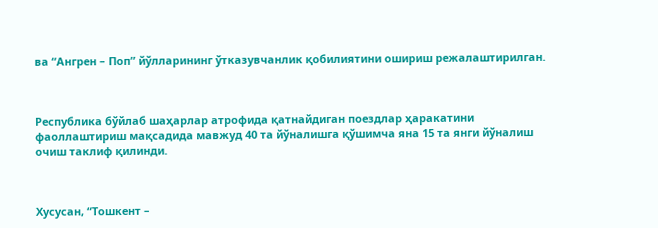ва “Ангрен – Поп” йўлларининг ўтказувчанлик қобилиятини ошириш режалаштирилган.



Республика бўйлаб шаҳарлар атрофида қатнайдиган поездлар ҳаракатини фаоллаштириш мақсадида мавжуд 40 та йўналишга қўшимча яна 15 та янги йўналиш очиш таклиф қилинди.



Хусусан, “Тошкент –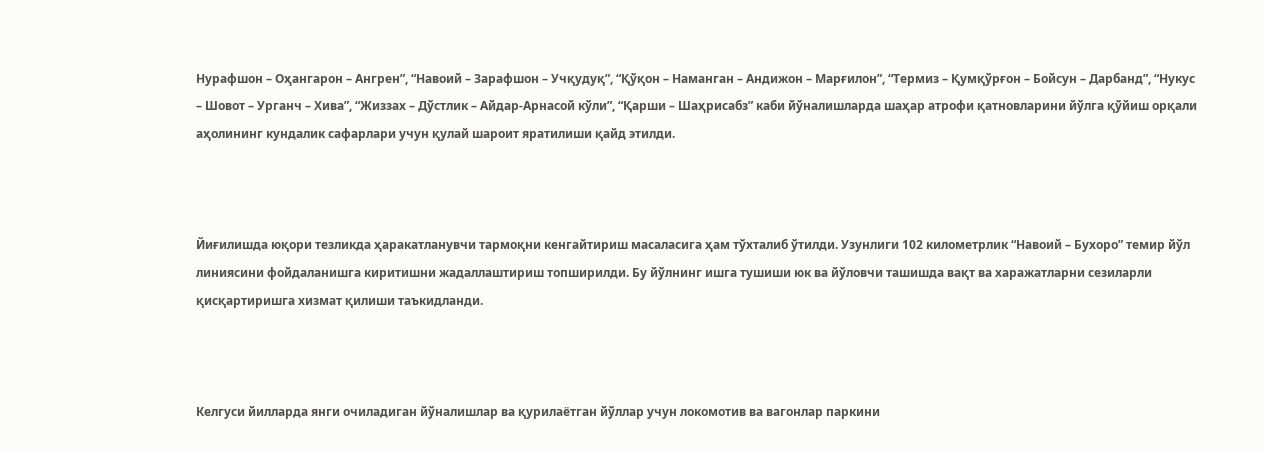Нурафшон – Оҳангарон – Ангрен”, “Навоий – Зарафшон – Учқудуқ”, “Қўқон – Наманган – Андижон – Марғилон”, “Термиз – Қумқўрғон – Бойсун – Дарбанд”, “Нукус – Шовот – Урганч – Хива”, “Жиззах – Дўстлик – Айдар-Арнасой кўли”, “Қарши – Шаҳрисабз” каби йўналишларда шаҳар атрофи қатновларини йўлга қўйиш орқали аҳолининг кундалик сафарлари учун қулай шароит яратилиши қайд этилди.



Йиғилишда юқори тезликда ҳаракатланувчи тармоқни кенгайтириш масаласига ҳам тўхталиб ўтилди. Узунлиги 102 километрлик “Навоий – Бухоро” темир йўл линиясини фойдаланишга киритишни жадаллаштириш топширилди. Бу йўлнинг ишга тушиши юк ва йўловчи ташишда вақт ва харажатларни сезиларли қисқартиришга хизмат қилиши таъкидланди.



Келгуси йилларда янги очиладиган йўналишлар ва қурилаётган йўллар учун локомотив ва вагонлар паркини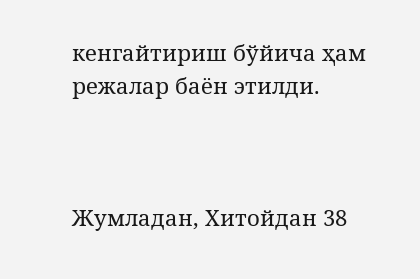кенгайтириш бўйича ҳам режалар баён этилди.



Жумладан, Хитойдан 38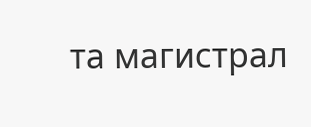та магистрал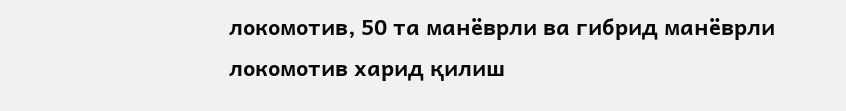локомотив, 50 та манёврли ва гибрид манёврли локомотив харид қилиш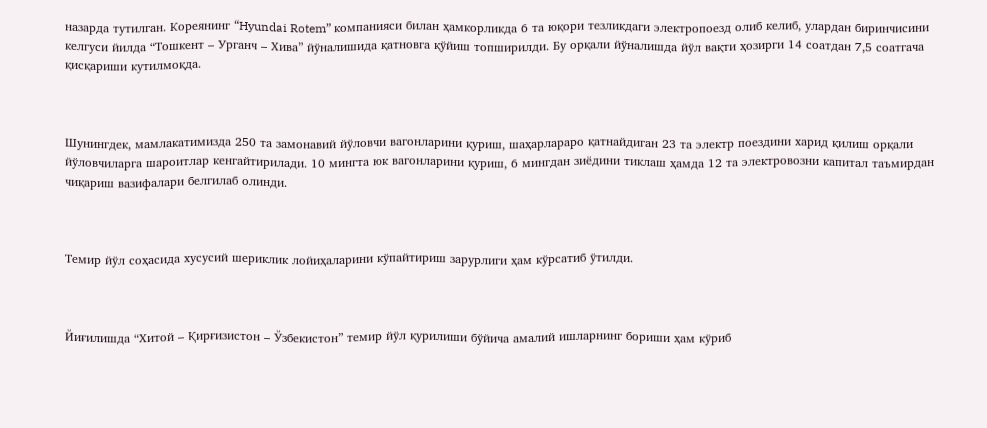назарда тутилган. Кореянинг “Hyundai Rotem” компанияси билан ҳамкорликда 6 та юқори тезликдаги электропоезд олиб келиб, улардан биринчисини келгуси йилда “Тошкент – Урганч – Хива” йўналишида қатновга қўйиш топширилди. Бу орқали йўналишда йўл вақти ҳозирги 14 соатдан 7,5 соатгача қисқариши кутилмоқда.



Шунингдек, мамлакатимизда 250 та замонавий йўловчи вагонларини қуриш, шаҳарлараро қатнайдиган 23 та электр поездини харид қилиш орқали йўловчиларга шароитлар кенгайтирилади. 10 мингта юк вагонларини қуриш, 6 мингдан зиёдини тиклаш ҳамда 12 та электровозни капитал таъмирдан чиқариш вазифалари белгилаб олинди.



Темир йўл соҳасида хусусий шериклик лойиҳаларини кўпайтириш зарурлиги ҳам кўрсатиб ўтилди.



Йиғилишда “Хитой – Қирғизистон – Ўзбекистон” темир йўл қурилиши бўйича амалий ишларнинг бориши ҳам кўриб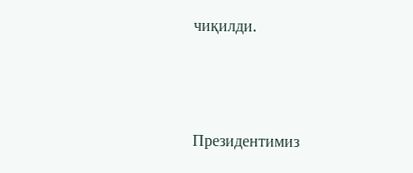чиқилди.



Президентимиз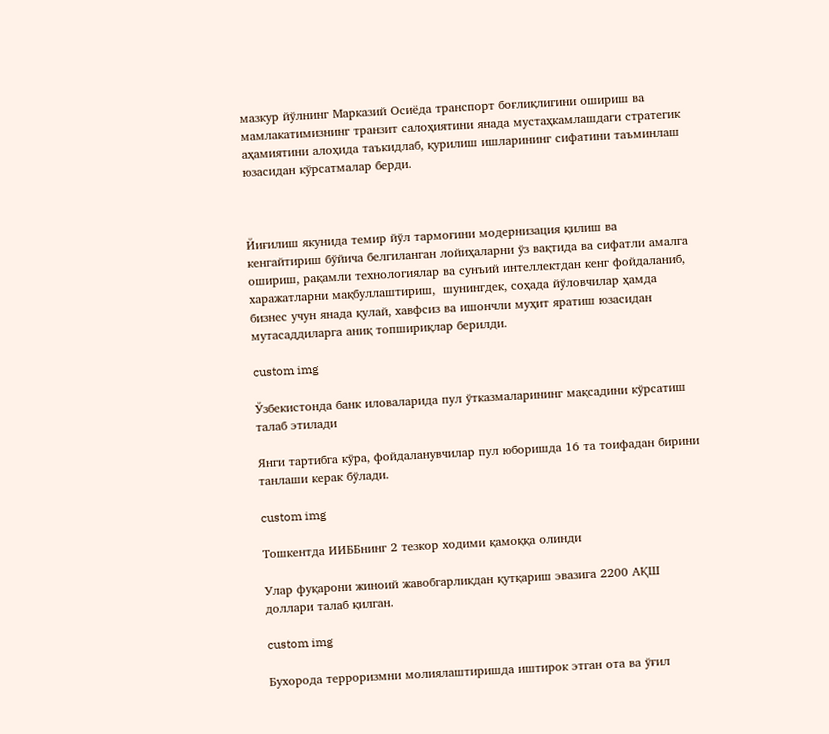мазкур йўлнинг Марказий Осиёда транспорт боғлиқлигини ошириш ва мамлакатимизнинг транзит салоҳиятини янада мустаҳкамлашдаги стратегик аҳамиятини алоҳида таъкидлаб, қурилиш ишларининг сифатини таъминлаш юзасидан кўрсатмалар берди.



Йиғилиш якунида темир йўл тармоғини модернизация қилиш ва кенгайтириш бўйича белгиланган лойиҳаларни ўз вақтида ва сифатли амалга ошириш, рақамли технологиялар ва сунъий интеллектдан кенг фойдаланиб, харажатларни мақбуллаштириш,  шунингдек, соҳада йўловчилар ҳамда бизнес учун янада қулай, хавфсиз ва ишончли муҳит яратиш юзасидан мутасаддиларга аниқ топшириқлар берилди.

custom img

Ўзбекистонда банк иловаларида пул ўтказмаларининг мақсадини кўрсатиш талаб этилади

Янги тартибга кўра, фойдаланувчилар пул юборишда 16 та тоифадан бирини танлаши керак бўлади.

custom img

Тошкентда ИИББнинг 2 тезкор ходими қамоққа олинди

Улар фуқарони жиноий жавобгарликдан қутқариш эвазига 2200 АҚШ доллари талаб қилган.

custom img

Бухорода терроризмни молиялаштиришда иштирок этган ота ва ўғил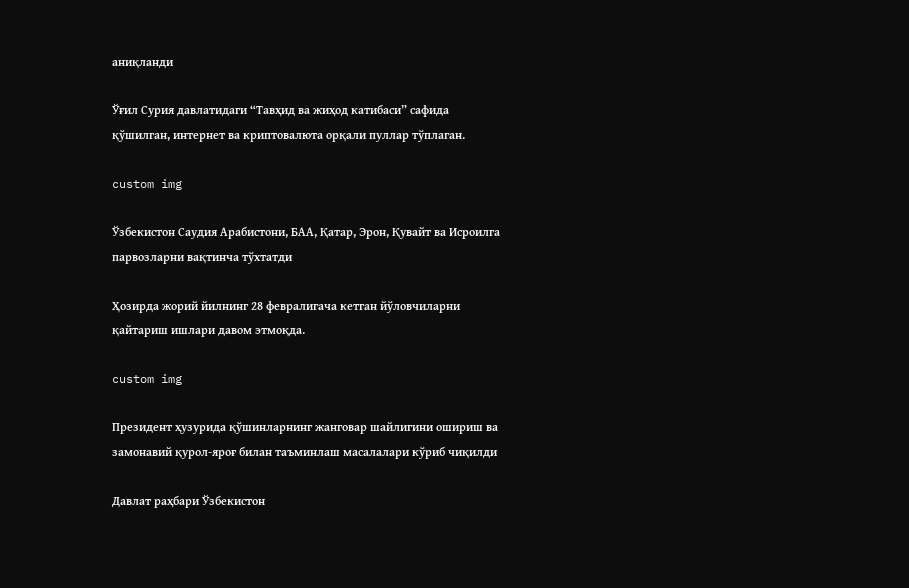аниқланди

Ўғил Сурия давлатидаги “Тавҳид ва жиҳод катибаси” сафида қўшилган, интернет ва криптовалюта орқали пуллар тўплаган.

custom img

Ўзбекистон Саудия Арабистони, БАА, Қатар, Эрон, Қувайт ва Исроилга парвозларни вақтинча тўхтатди

Ҳозирда жорий йилнинг 28 февралигача кетган йўловчиларни қайтариш ишлари давом этмоқда.

custom img

Президент ҳузурида қўшинларнинг жанговар шайлигини ошириш ва замонавий қурол-яроғ билан таъминлаш масалалари кўриб чиқилди

Давлат раҳбари Ўзбекистон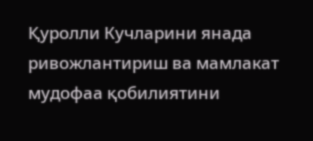Қуролли Кучларини янада ривожлантириш ва мамлакат мудофаа қобилиятини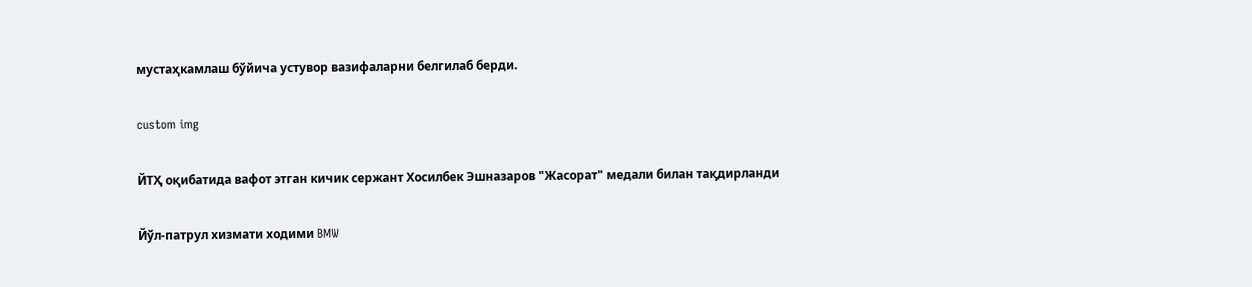мустаҳкамлаш бўйича устувор вазифаларни белгилаб берди.

custom img

ЙТҲ оқибатида вафот этган кичик сержант Хосилбек Эшназаров "Жасорат" медали билан тақдирланди

Йўл-патрул хизмати ходими BMW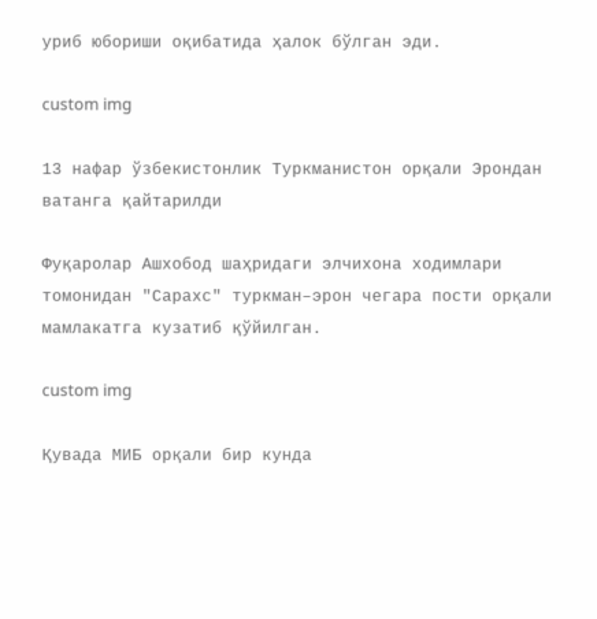уриб юбориши оқибатида ҳалок бўлган эди.

custom img

13 нафар ўзбекистонлик Туркманистон орқали Эрондан ватанга қайтарилди

Фуқаролар Ашхобод шаҳридаги элчихона ходимлари томонидан "Сарахс" туркман–эрон чегара пости орқали мамлакатга кузатиб қўйилган.

custom img

Қувада МИБ орқали бир кунда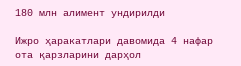180 млн алимент ундирилди

Ижро ҳаракатлари давомида 4 нафар ота қарзларини дарҳол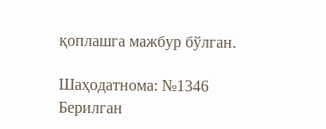қоплашга мажбур бўлган.

Шаҳодатнома: №1346 Берилган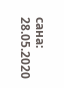сана: 28.05.2020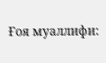Ғоя муаллифи: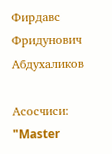Фирдавс Фридунович Абдухаликов

Асосчиси: "Master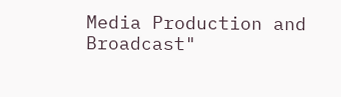Media Production and Broadcast"